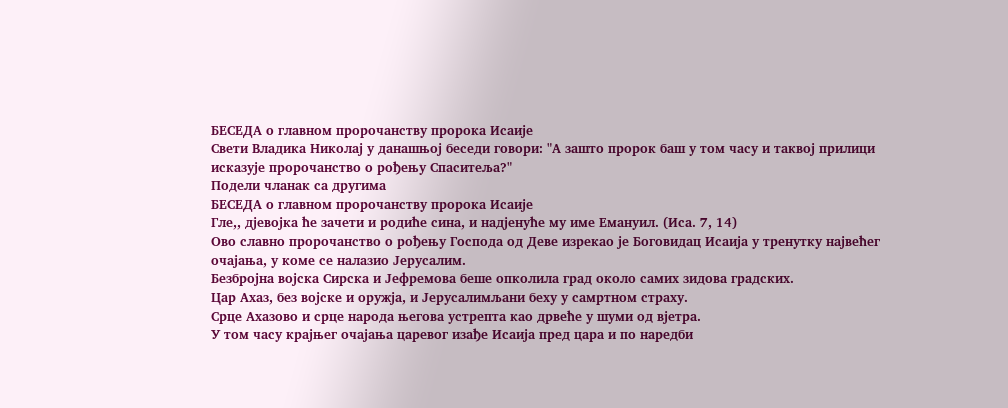БЕСЕДА о главном пророчанству пророка Исаије
Свети Владика Николај у данашњој беседи говори: "А зашто пророк баш у том часу и таквој прилици исказује пророчанство о рођењу Спаситеља?"
Подели чланак са другима
БЕСЕДА о главном пророчанству пророка Исаије
Гле,, дјевојка ће зачети и родиће сина, и надјенуће му име Емануил. (Иса. 7, 14)
Ово славно пророчанство о рођењу Господа од Деве изрекао је Боговидац Исаија у тренутку највећег очајања, у коме се налазио Јерусалим.
Безбројна војска Сирска и Јефремова беше опколила град около самих зидова градских.
Цар Ахаз, без војске и оружја, и Јерусалимљани беху у самртном страху.
Срце Ахазово и срце народа његова устрепта као дрвеће у шуми од вјетра.
У том часу крајњег очајања царевог изађе Исаија пред цара и по наредби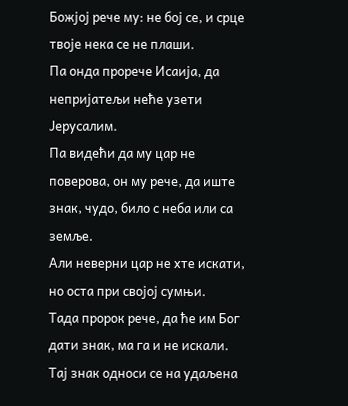Божјој рече му: не бој се, и срце твоје нека се не плаши.
Па онда прорече Исаија, да непријатељи неће узети Јерусалим.
Па видећи да му цар не поверова, он му рече, да иште знак, чудо, било с неба или са земље.
Али неверни цар не хте искати, но оста при својој сумњи.
Тада пророк рече, да ће им Бог дати знак, ма га и не искали.
Тај знак односи се на удаљена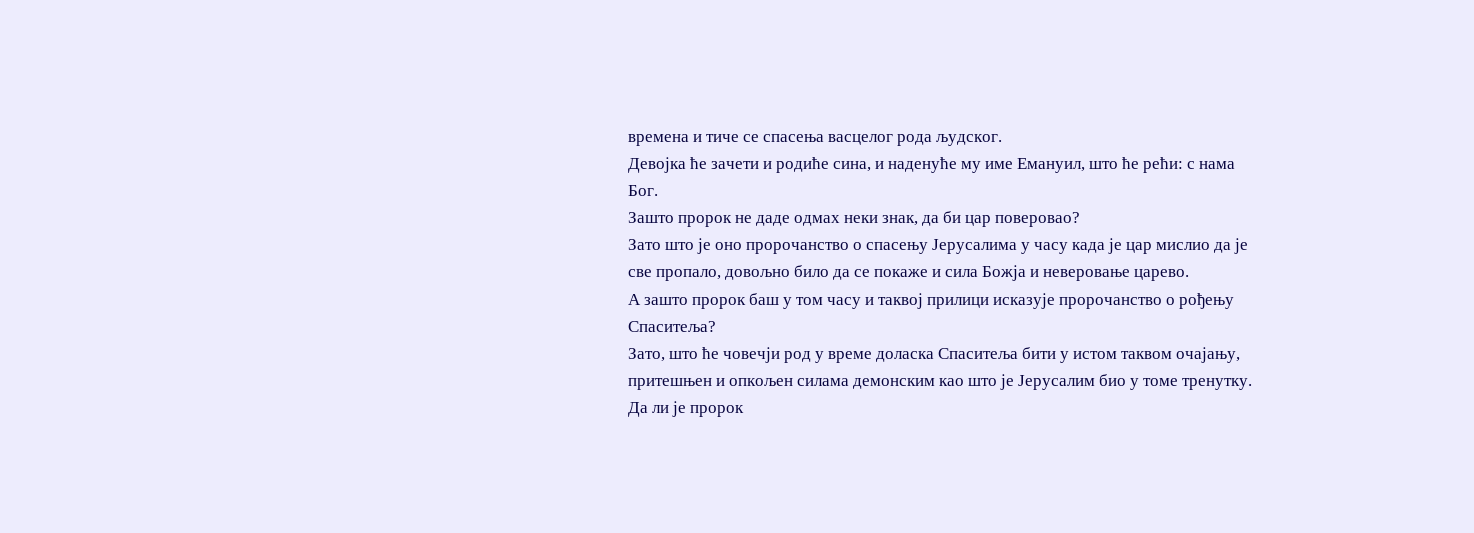времена и тиче се спасења васцелог рода људског.
Девојка ће зачети и родиће сина, и наденуће му име Емануил, што ће рећи: с нама Бог.
Зашто пророк не даде одмах неки знак, да би цар поверовао?
Зато што је оно пророчанство о спасењу Јерусалима у часу када је цар мислио да је све пропало, довољно било да се покаже и сила Божја и неверовање царево.
А зашто пророк баш у том часу и таквој прилици исказује пророчанство о рођењу Спаситеља?
Зато, што ће човечји род у време доласка Спаситеља бити у истом таквом очајању, притешњен и опкољен силама демонским као што је Јерусалим био у томе тренутку.
Да ли је пророк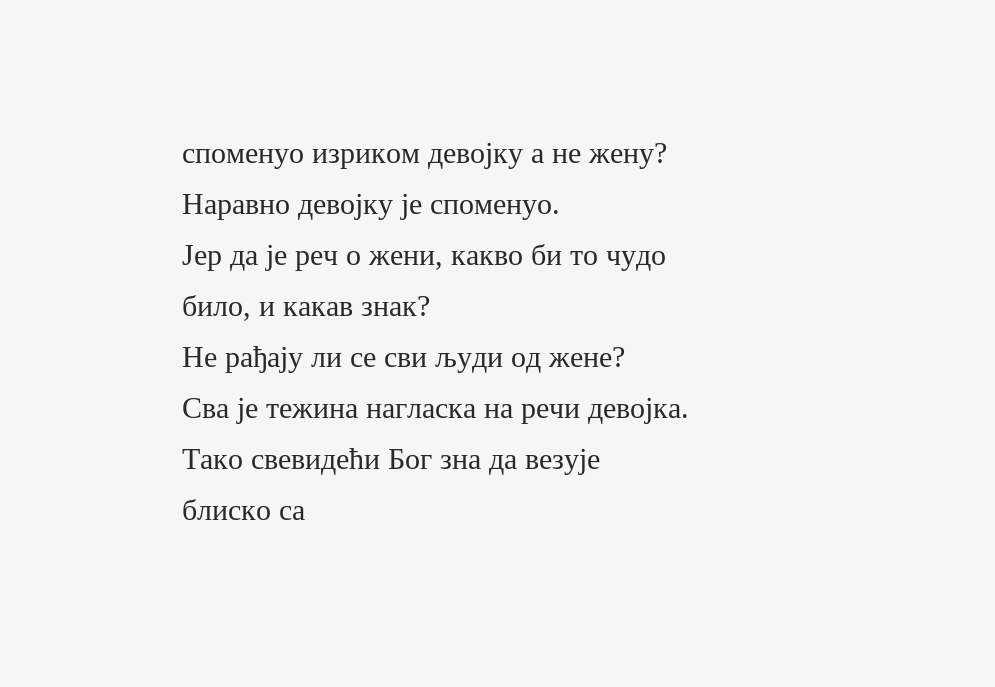споменуо изриком девојку а не жену?
Наравно девојку је споменуо.
Јер да је реч о жени, какво би то чудо било, и какав знак?
Не рађају ли се сви људи од жене?
Сва је тежина нагласка на речи девојка.
Тако свевидећи Бог зна да везује блиско са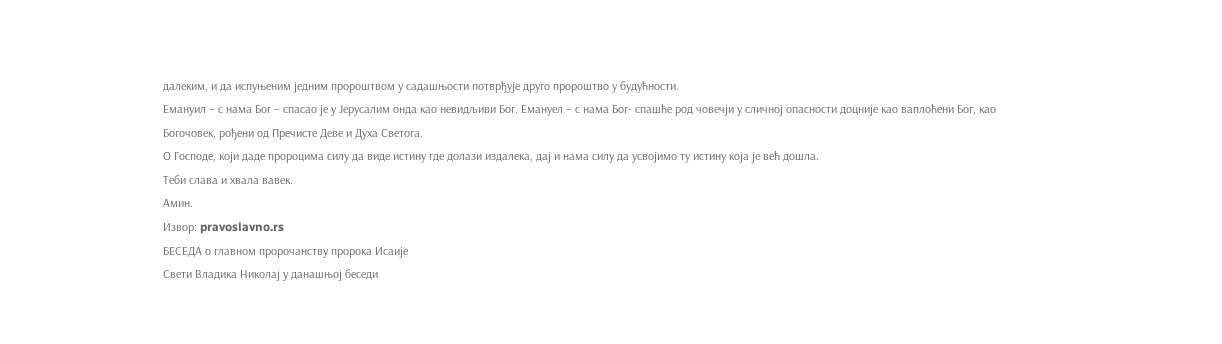далеким, и да испуњеним једним пророштвом у садашњости потврђује друго пророштво у будућности.
Емануил – с нама Бог – спасао је у Јерусалим онда као невидљиви Бог. Емануел – с нама Бог- спашће род човечји у сличној опасности доцније као ваплоћени Бог, као Богочовек, рођени од Пречисте Деве и Духа Светога.
О Господе, који даде пророцима силу да виде истину где долази издалека, дај и нама силу да усвојимо ту истину која је већ дошла.
Теби слава и хвала вавек.
Амин.
Извор: pravoslavno.rs
БЕСЕДА о главном пророчанству пророка Исаије
Свети Владика Николај у данашњој беседи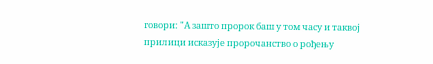говори: "А зашто пророк баш у том часу и таквој прилици исказује пророчанство о рођењу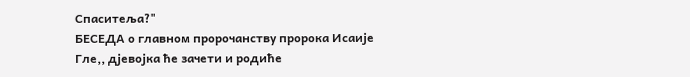Спаситеља?"
БЕСЕДА о главном пророчанству пророка Исаије
Гле,, дјевојка ће зачети и родиће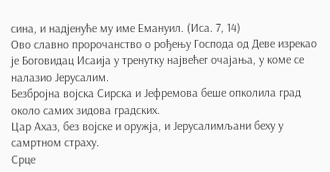сина, и надјенуће му име Емануил. (Иса. 7, 14)
Ово славно пророчанство о рођењу Господа од Деве изрекао је Боговидац Исаија у тренутку највећег очајања, у коме се налазио Јерусалим.
Безбројна војска Сирска и Јефремова беше опколила град около самих зидова градских.
Цар Ахаз, без војске и оружја, и Јерусалимљани беху у самртном страху.
Срце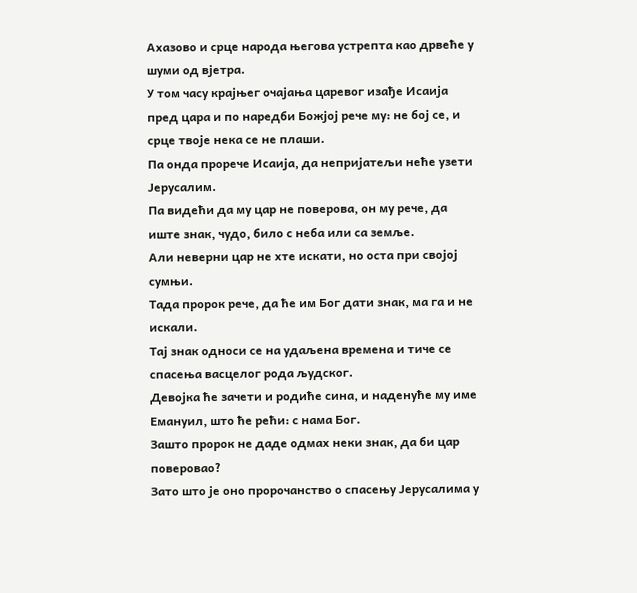Ахазово и срце народа његова устрепта као дрвеће у шуми од вјетра.
У том часу крајњег очајања царевог изађе Исаија пред цара и по наредби Божјој рече му: не бој се, и срце твоје нека се не плаши.
Па онда прорече Исаија, да непријатељи неће узети Јерусалим.
Па видећи да му цар не поверова, он му рече, да иште знак, чудо, било с неба или са земље.
Али неверни цар не хте искати, но оста при својој сумњи.
Тада пророк рече, да ће им Бог дати знак, ма га и не искали.
Тај знак односи се на удаљена времена и тиче се спасења васцелог рода људског.
Девојка ће зачети и родиће сина, и наденуће му име Емануил, што ће рећи: с нама Бог.
Зашто пророк не даде одмах неки знак, да би цар поверовао?
Зато што је оно пророчанство о спасењу Јерусалима у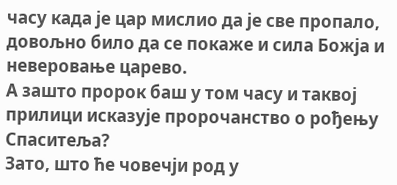часу када је цар мислио да је све пропало, довољно било да се покаже и сила Божја и неверовање царево.
А зашто пророк баш у том часу и таквој прилици исказује пророчанство о рођењу Спаситеља?
Зато, што ће човечји род у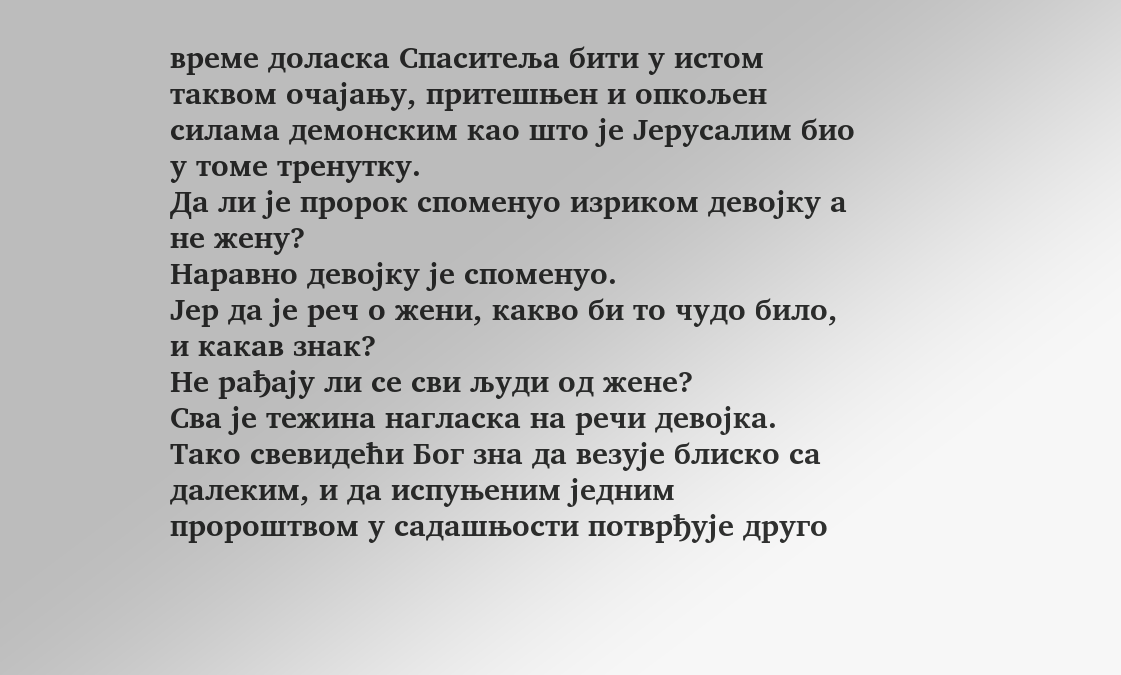време доласка Спаситеља бити у истом таквом очајању, притешњен и опкољен силама демонским као што је Јерусалим био у томе тренутку.
Да ли је пророк споменуо изриком девојку а не жену?
Наравно девојку је споменуо.
Јер да је реч о жени, какво би то чудо било, и какав знак?
Не рађају ли се сви људи од жене?
Сва је тежина нагласка на речи девојка.
Тако свевидећи Бог зна да везује блиско са далеким, и да испуњеним једним пророштвом у садашњости потврђује друго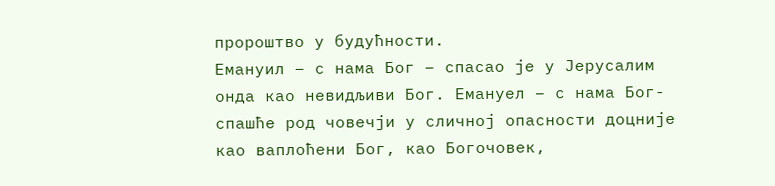пророштво у будућности.
Емануил – с нама Бог – спасао је у Јерусалим онда као невидљиви Бог. Емануел – с нама Бог- спашће род човечји у сличној опасности доцније као ваплоћени Бог, као Богочовек,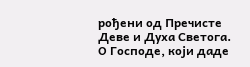рођени од Пречисте Деве и Духа Светога.
О Господе, који даде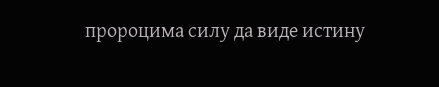пророцима силу да виде истину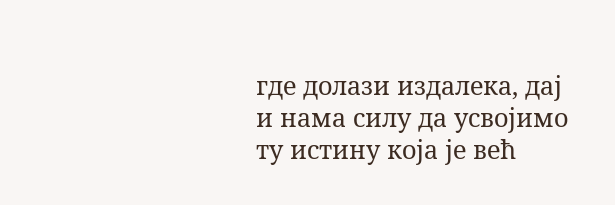где долази издалека, дај и нама силу да усвојимо ту истину која је већ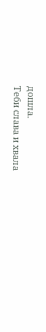дошла.
Теби слава и хвала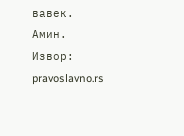вавек.
Амин.
Извор: pravoslavno.rs